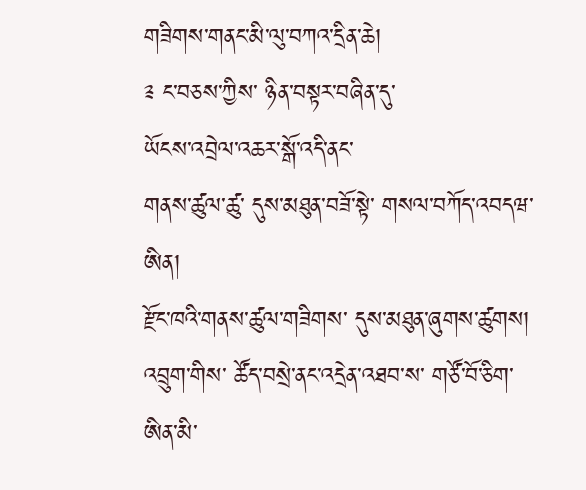གཟིགས་གནང་མི་ལུ་བཀའ་དྲིན་ཆེ།
༉ ང་བཅས་ཀྱིས་ ཉིན་བསྟར་བཞིན་དུ་
ཡོངས་འབྲེལ་འཆར་སྒོ་འདི་ནང་
གནས་ཚུལ་ཚུ་ དུས་མཐུན་བཟོ་སྟེ་ གསལ་བཀོད་འབདཝ་ཨིན།
རྫོང་ཁའི་གནས་ཚུལ་གཟིགས་ དུས་མཐུན་ཞུགས་ཚུགས།
འབྲུག་གིས་ ཚོད་བསྲེ་ནང་འདྲེན་འཐབ་ས་ གཙོ་བོ་ཅིག་ཨིན་མི་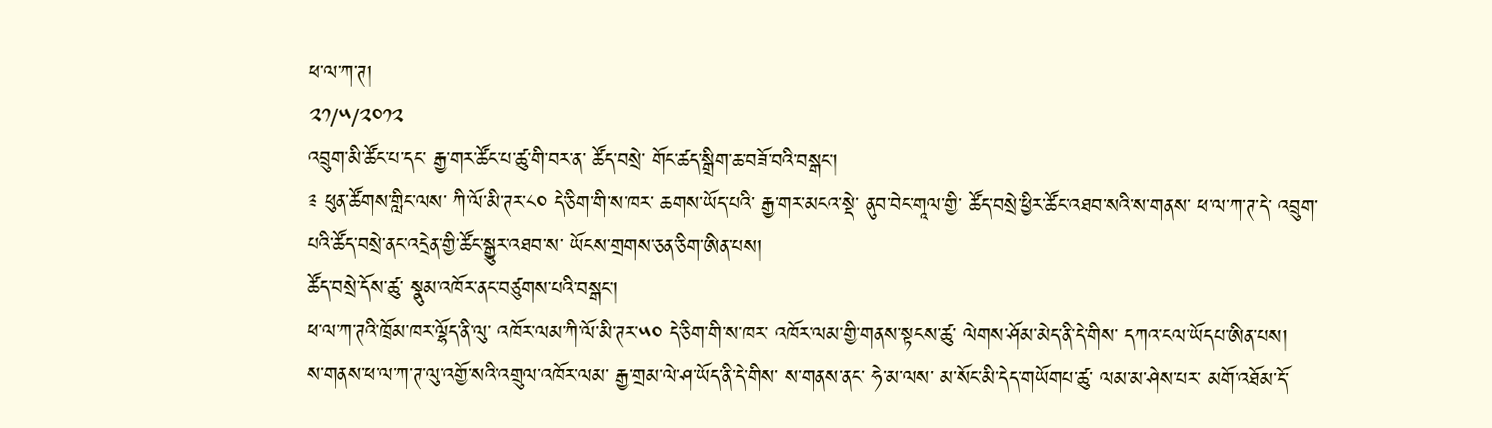ཕ་ལ་ཀ་ཊ།
༢༡/༥/༢༠༡༢
འབྲུག་མི་ཚོང་པ་དང་ རྒྱ་གར་ཚོང་པ་ཚུ་གི་བར་ན་ ཚོད་བསྲེ་ གོང་ཚད་སྒྲིག་ཆ་བཟོ་བའི་བསྒང་།
༉ ཕུན་ཚོགས་གླིང་ལས་ ཀི་ལོ་མི་ཊར་༨༠ དེ་ཅིག་གི་ས་ཁར་ ཆགས་ཡོད་པའི་ རྒྱ་གར་མངའ་སྡེ་ ནུབ་བེང་གཱལ་གྱི་ ཚོད་བསྲེ་ཕྱིར་ཚོང་འཐབ་སའི་ས་གནས་ ཕ་ལ་ཀ་ཊ་དེ་ འབྲུག་པའི་ཚོད་བསྲེ་ནང་འདྲེན་གྱི་ཚོང་སྒྱུར་འཐབ་ས་ ཡོངས་གྲགས་ཅན་ཅིག་ཨིན་པས།
ཚོད་བསྲེ་དོས་ཚུ་ སྣུམ་འཁོར་ནང་བཙུགས་པའི་བསྒང་།
ཕ་ལ་ཀ་ཊའི་ཁྲོམ་ཁར་ལྷོད་ནི་ལུ་ འཁོར་ལམ་ཀི་ལོ་མི་ཊར་༥༠ དེ་ཅིག་གི་ས་ཁར་ འཁོར་ལམ་གྱི་གནས་སྟངས་ཚུ་ ལེགས་ཤོམ་མེད་ནི་དེ་གིས་ དཀའ་ངལ་ཡོདཔ་ཨིན་པས།
ས་གནས་ཕ་ལ་ཀ་ཊ་ལུ་འགྱོ་སའི་འགྲུལ་འཁོར་ལམ་ རྒྱ་གྲམ་ལེ་ཤ་ཡོད་ནི་དེ་གིས་ ས་གནས་ནང་ ཧེ་མ་ལས་ མ་སོང་མི་དེད་གཡོགཔ་ཚུ་ ལམ་མ་ཤེས་པར་ མགོ་འཐོམ་དོ་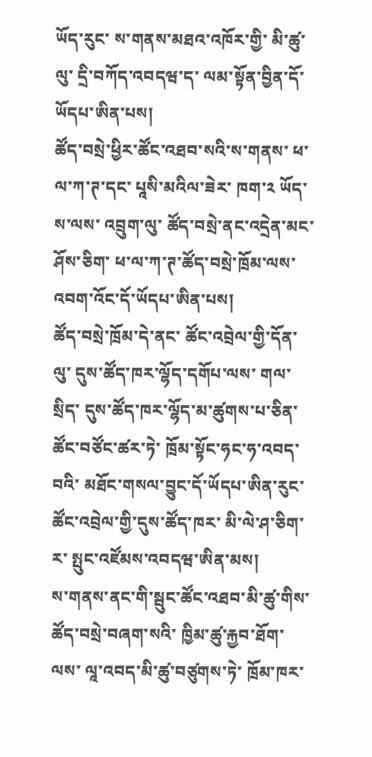ཡོད་རུང་ ས་གནས་མཐའ་འཁོར་གྱི་ མི་ཚུ་ལུ་ དྲི་བཀོད་འབདཝ་ད་ ལམ་སྟོན་བྱིན་དོ་ཡོདཔ་ཨིན་པས།
ཚོད་བསྲེ་ཕྱིར་ཚོང་འཐབ་སའི་ས་གནས་ ཕ་ལ་ཀ་ཊ་དང་ པཱསི་མའིལ་ཟེར་ ཁག་༢ ཡོད་ས་ལས་ འབྲུག་ལུ་ ཚོད་བསྲེ་ནང་འདྲེན་མང་ཤོས་ཅིག་ ཕ་ལ་ཀ་ཊ་ཚོད་བསྲེ་ཁྲོམ་ལས་ འབག་འོང་དོ་ཡོདཔ་ཨིན་པས།
ཚོད་བསྲེ་ཁྲོམ་དེ་ནང་ ཚོང་འབྲེལ་གྱི་དོན་ལུ་ དུས་ཚོད་ཁར་ལྷོད་དགོཔ་ལས་ གལ་སྲིད་ དུས་ཚོད་ཁར་ལྷོད་མ་ཚུགས་པ་ཅིན་ ཚོང་བཙོང་ཚར་ཏེ་ ཁྲོམ་སྟོང་ཧང་ཧ་འབད་བའི་ མཐོང་གསལ་བྱུང་དོ་ཡོདཔ་ཨིན་རུང་ ཚོང་འབྲེལ་གྱི་དུས་ཚོད་ཁར་ མི་ལེ་ཤ་ཅིག་ར་ སྤུང་འཛོམས་འབདཝ་ཨིན་མས།
ས་གནས་ནང་གི་སྦུང་ཚོང་འཐབ་མི་ཚུ་གིས་ ཚོད་བསྲེ་བཞག་སའི་ ཁྱིམ་ཚུ་རྐྱབ་ཐོག་ལས་ ལཱ་འབད་མི་ཚུ་བཙུགས་ཏེ་ ཁྲོམ་ཁར་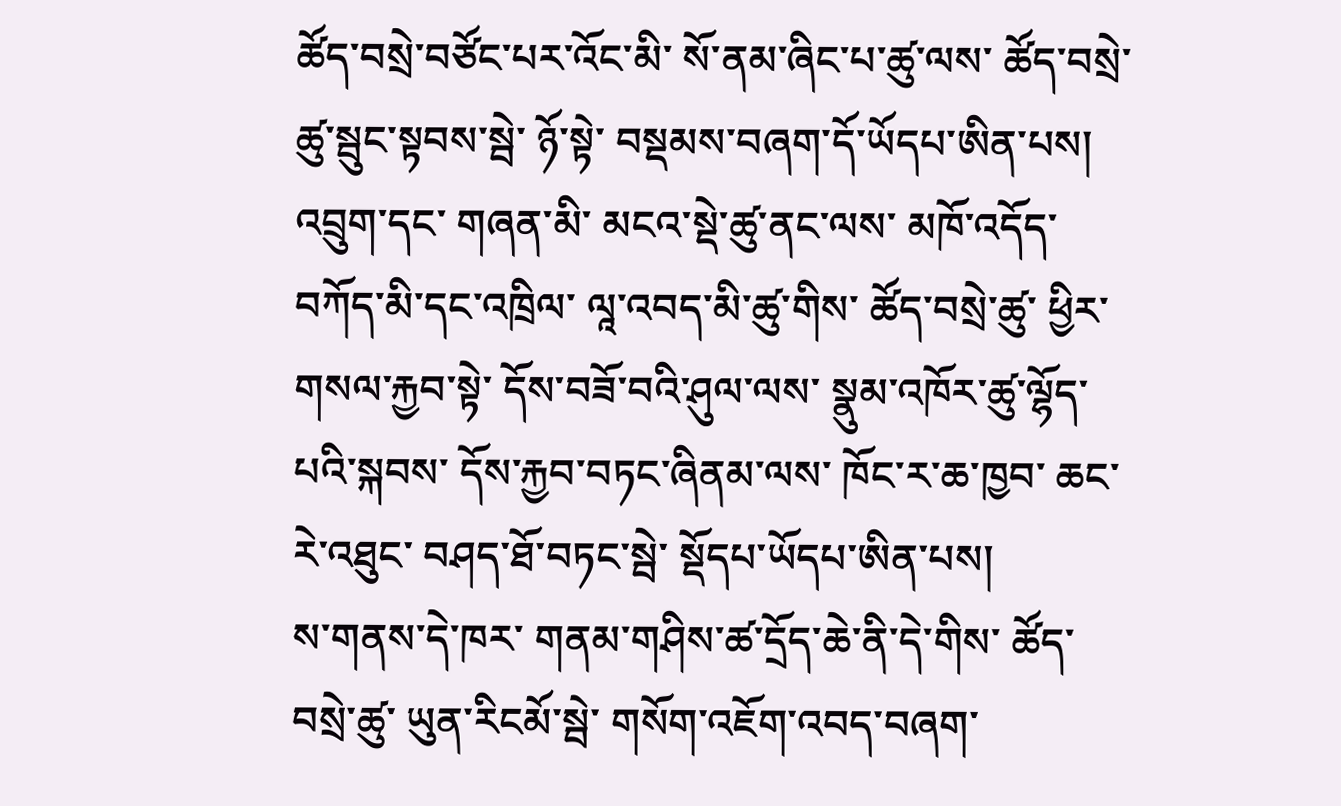ཚོད་བསྲེ་བཙོང་པར་འོང་མི་ སོ་ནམ་ཞིང་པ་ཚུ་ལས་ ཚོད་བསྲེ་ཚུ་སྦུང་སྟབས་སྦེ་ ཉོ་སྟེ་ བསྡམས་བཞག་དོ་ཡོདཔ་ཨིན་པས།
འབྲུག་དང་ གཞན་མི་ མངའ་སྡེ་ཚུ་ནང་ལས་ མཁོ་འདོད་བཀོད་མི་དང་འཁྲིལ་ ལཱ་འབད་མི་ཚུ་གིས་ ཚོད་བསྲེ་ཚུ་ ཕྱིར་གསལ་རྐྱབ་སྟེ་ དོས་བཟོ་བའི་ཤུལ་ལས་ སྣུམ་འཁོར་ཚུ་ལྷོད་པའི་སྐབས་ དོས་རྐྱབ་བཏང་ཞིནམ་ལས་ ཁོང་ར་ཆ་ཁྱབ་ ཆང་རེ་འཐུང་ བཤད་ཐོ་བཏང་སྦེ་ སྡོདཔ་ཡོདཔ་ཨིན་པས།
ས་གནས་དེ་ཁར་ གནམ་གཤིས་ཚ་དྲོད་ཆེ་ནི་དེ་གིས་ ཚོད་བསྲེ་ཚུ་ ཡུན་རིངམོ་སྦེ་ གསོག་འཇོག་འབད་བཞག་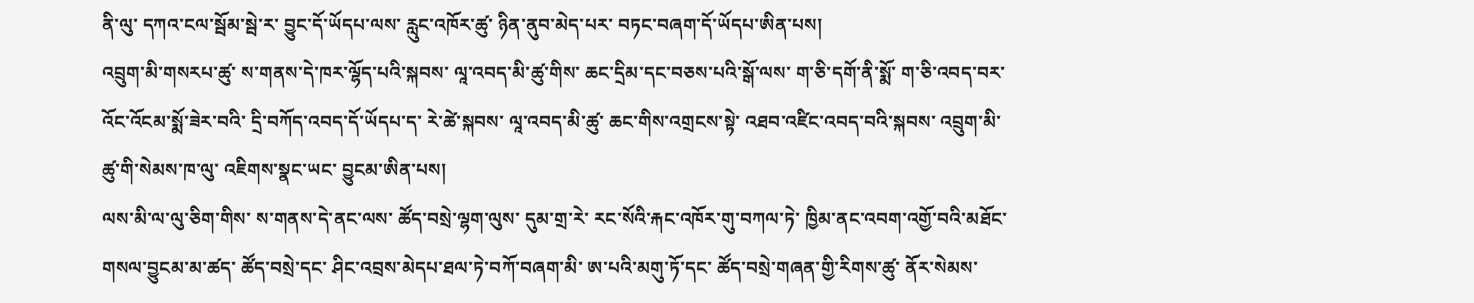ནི་ལུ་ དཀའ་ངལ་སྦོམ་སྦེ་ར་ བྱུང་དོ་ཡོདཔ་ལས་ རླུང་འཁོར་ཚུ་ ཉིན་ནུབ་མེད་པར་ བཏང་བཞག་དོ་ཡོདཔ་ཨིན་པས།
འབྲུག་མི་གསརཔ་ཚུ་ ས་གནས་དེ་ཁར་ལྷོད་པའི་སྐབས་ ལཱ་འབད་མི་ཚུ་གིས་ ཆང་དྲིམ་དང་བཅས་པའི་སྒོ་ལས་ ག་ཅི་དགོ་ནི་སྨོ་ ག་ཅི་འབད་བར་ འོང་འོངམ་སྨོ་ཟེར་བའི་ དྲི་བཀོད་འབད་དོ་ཡོདཔ་ད་ རེ་ཚེ་སྐབས་ ལཱ་འབད་མི་ཚུ་ ཆང་གིས་འགྲངས་སྟེ་ འཐབ་འཛིང་འབད་བའི་སྐབས་ འབྲུག་མི་ཚུ་གི་སེམས་ཁ་ལུ་ འཇིགས་སྣང་ཡང་ བྱུངམ་ཨིན་པས།
ལས་མི་ལ་ལུ་ཅིག་གིས་ ས་གནས་དེ་ནང་ལས་ ཚོད་བསྲེ་ལྷག་ལུས་ དུམ་གྲ་རེ་ རང་སོའི་རྐང་འཁོར་གུ་བཀལ་ཏེ་ ཁྱིམ་ནང་འབག་འགྱོ་བའི་མཐོང་གསལ་བྱུངམ་མ་ཚད་ ཚོད་བསྲེ་དང་ ཤིང་འབྲས་མེདཔ་ཐལ་ཏེ་བཀོ་བཞག་མི་ ཨ་པའི་མགུ་ཏོ་དང་ ཚོད་བསྲེ་གཞན་གྱི་རིགས་ཚུ་ ནོར་སེམས་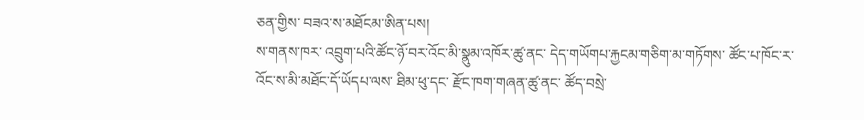ཅན་གྱིས་ བཟའ་ས་མཐོངམ་ཨིན་པས།
ས་གནས་ཁར་ འབྲུག་པའི་ཚོང་ཉོ་བར་འོང་མི་སྣུམ་འཁོར་ཚུ་ནང་ དེད་གཡོགཔ་རྐྱངམ་གཅིག་མ་གཏོགས་ ཚོང་པ་ཁོང་ར་ འོང་ས་མི་མཐོང་དོ་ཡོདཔ་ལས་ ཐིམ་ཕུ་དང་ རྫོང་ཁག་གཞན་ཚུ་ནང་ ཚོད་བསྲེ་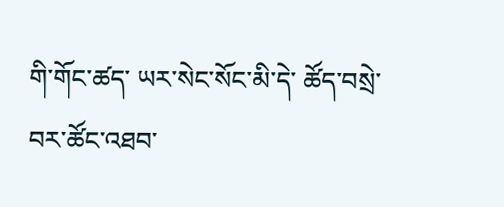གི་གོང་ཚད་ ཡར་སེང་སོང་མི་དེ་ ཚོད་བསྲེ་ བར་ཚོང་འཐབ་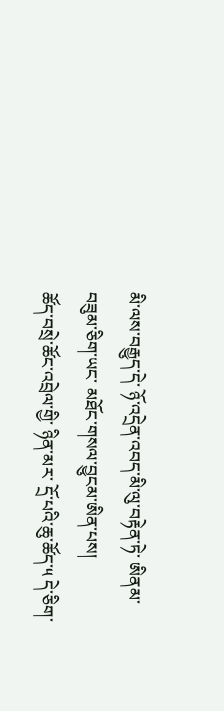མི་ལས་བརྒྱུད་དེ་ ཉོ་འདྲེན་འབད་མི་ལུ་བརྟེན་ཏེ་ ཨིནམ་བཟུམ་ཅིག་ཡང་ མཐོང་གསལ་བྱུངམ་ཨིན་པས།
ཚོད་བསྲེ་ཚོང་འབྲེལ་གྱི་ ཉིན་མར་ དྲོ་པའི་ཆུ་ཚོད་༥ དེ་ཅིག་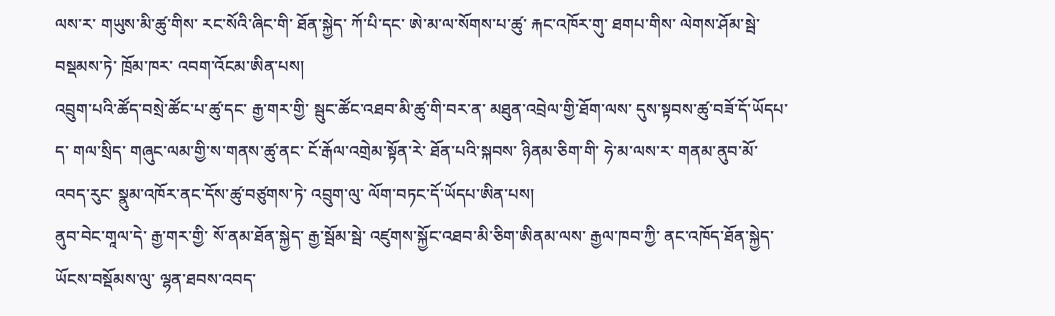ལས་ར་ གཡུས་མི་ཚུ་གིས་ རང་སོའི་ཞིང་གི་ ཐོན་སྐྱེད་ ཀོ་པི་དང་ ཨེ་མ་ལ་སོགས་པ་ཚུ་ རྐང་འཁོར་གུ་ ཐགཔ་གིས་ ལེགས་ཤོམ་སྦེ་བསྡམས་ཏེ་ ཁྲོམ་ཁར་ འབག་འོངམ་ཨིན་པས།
འབྲུག་པའི་ཚོད་བསྲེ་ཚོང་པ་ཚུ་དང་ རྒྱ་གར་གྱི་ སྦུང་ཚོང་འཐབ་མི་ཚུ་གི་བར་ན་ མཐུན་འབྲེལ་གྱི་ཐོག་ལས་ དུས་སྟབས་ཚུ་བཟོ་དོ་ཡོདཔ་ད་ གལ་སྲིད་ གཞུང་ལམ་གྱི་ས་གནས་ཚུ་ནང་ ངོ་རྒོལ་འགྲེམ་སྟོན་རེ་ ཐོན་པའི་སྐབས་ ཉིནམ་ཅིག་གི་ ཧེ་མ་ལས་ར་ གནམ་ནུབ་མོ་འབད་རུང་ སྣུམ་འཁོར་ནང་དོས་ཚུ་བཙུགས་ཏེ་ འབྲུག་ལུ་ ལོག་བཏང་དོ་ཡོདཔ་ཨིན་པས།
ནུབ་བེང་གཱལ་དེ་ རྒྱ་གར་གྱི་ སོ་ནམ་ཐོན་སྐྱེད་ རྒྱ་སྦོམ་སྦེ་ འཛུགས་སྐྱོང་འཐབ་མི་ཅིག་ཨིནམ་ལས་ རྒྱལ་ཁབ་ཀྱི་ ནང་འཁོད་ཐོན་སྐྱེད་ཡོངས་བསྡོམས་ལུ་ ལྷན་ཐབས་འབད་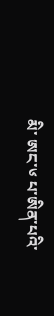མི་ ཨང་༦ པ་ཨིན་པའི་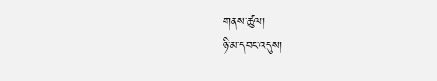གནས་ཚུལ།
ཉི་མ་དབང་འདུས།